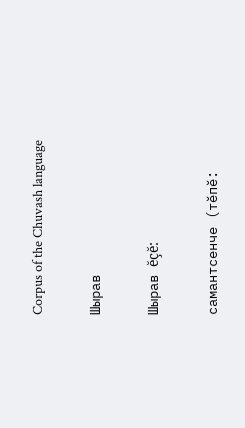Corpus of the Chuvash language

Шырав

Шырав ĕçĕ:

самантсенче (тĕпĕ: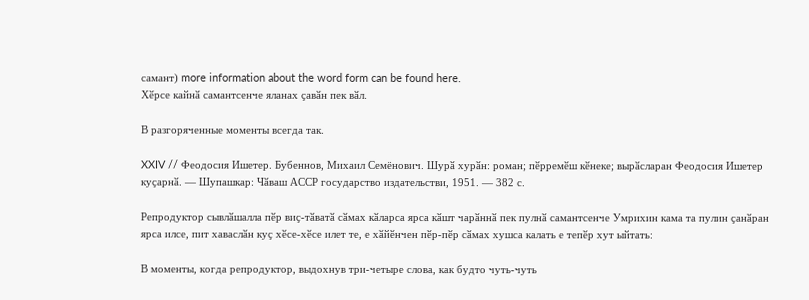самант) more information about the word form can be found here.
Хӗрсе кайнӑ самантсенче яланах ҫавӑн пек вӑл.

В разгоряченные моменты всегда так.

XXIV // Феодосия Ишетер. Бубеннов, Михаил Семёнович. Шурӑ хурӑн: роман; пӗрремӗш кӗнеке; вырӑсларан Феодосия Ишетер куҫарнӑ. — Шупашкар: Чӑваш АССР государство издательстви, 1951. — 382 с.

Репродуктор сывлӑшалла пӗр виҫ-тӑватӑ сӑмах кӑларса ярса кӑшт чарӑннӑ пек пулнӑ самантсенче Умрихин кама та пулин ҫанӑран ярса илсе, пит хаваслӑн куҫ хӗсе-хӗсе илет те, е хӑйӗнчен пӗр-пӗр сӑмах хушса калать е тепӗр хут ыйтать:

В моменты, когда репродуктор, выдохнув три-четыре слова, как будто чуть-чуть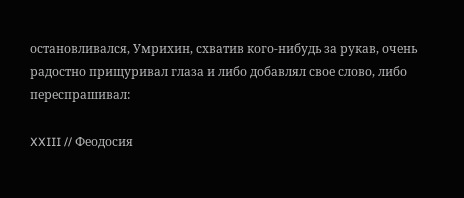остановливался, Умрихин, схватив кого-нибудь за рукав, очень радостно прищуривал глаза и либо добавлял свое слово, либо переспрашивал:

XXIII // Феодосия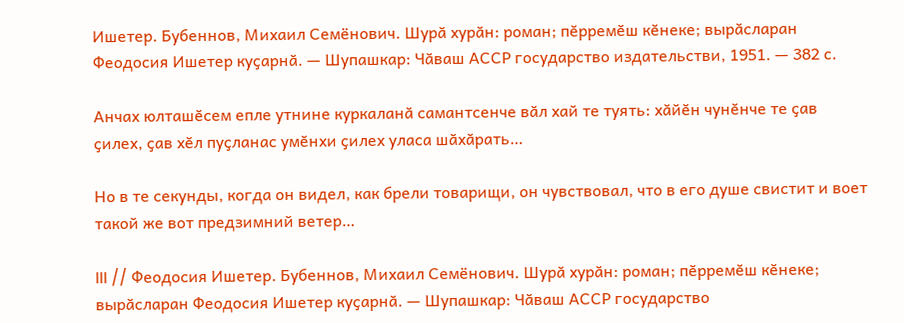Ишетер. Бубеннов, Михаил Семёнович. Шурӑ хурӑн: роман; пӗрремӗш кӗнеке; вырӑсларан Феодосия Ишетер куҫарнӑ. — Шупашкар: Чӑваш АССР государство издательстви, 1951. — 382 с.

Анчах юлташӗсем епле утнине куркаланӑ самантсенче вӑл хай те туять: хӑйӗн чунӗнче те ҫав ҫилех, ҫав хӗл пуҫланас умӗнхи ҫилех уласа шӑхӑрать…

Но в те секунды, когда он видел, как брели товарищи, он чувствовал, что в его душе свистит и воет такой же вот предзимний ветер…

III // Феодосия Ишетер. Бубеннов, Михаил Семёнович. Шурӑ хурӑн: роман; пӗрремӗш кӗнеке; вырӑсларан Феодосия Ишетер куҫарнӑ. — Шупашкар: Чӑваш АССР государство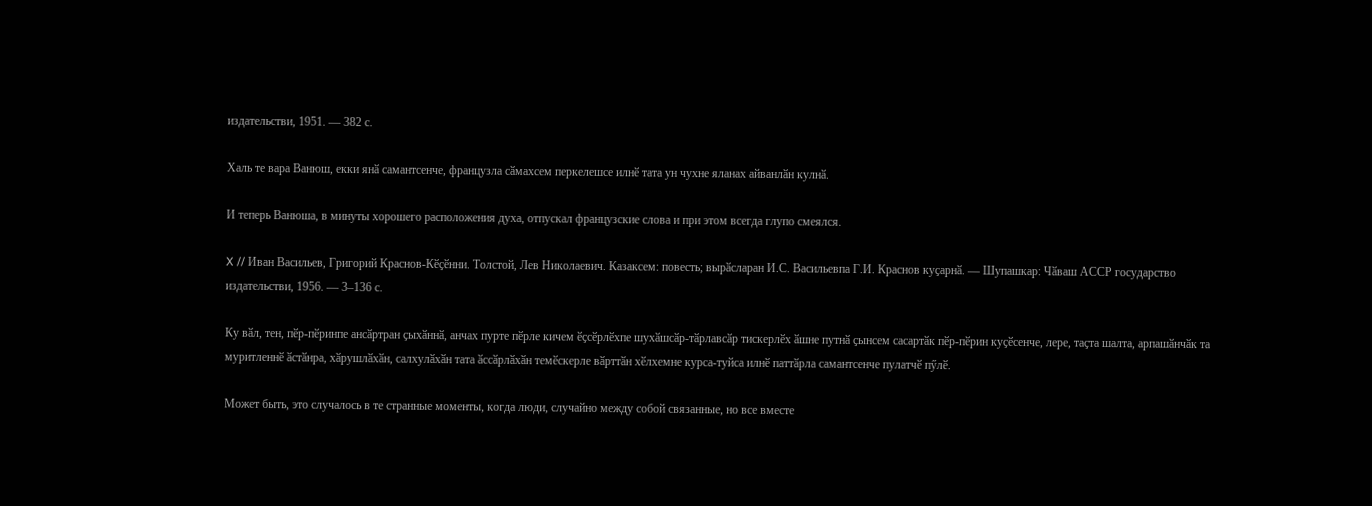издательстви, 1951. — 382 с.

Халь те вара Ванюш, екки янӑ самантсенче, французла сӑмахсем перкелешсе илнӗ тата ун чухне яланах айванлӑн кулнӑ.

И теперь Ванюша, в минуты хорошего расположения духа, отпускал французские слова и при этом всегда глупо смеялся.

X // Иван Васильев, Григорий Краснов-Кӗҫӗнни. Толстой, Лев Николаевич. Казаксем: повесть; вырӑсларан И.С. Васильевпа Г.И. Краснов куҫарнӑ. — Шупашкар: Чӑваш АССР государство издательстви, 1956. — 3–136 с.

Ку вӑл, тен, пӗр-пӗринпе ансӑртран ҫыхӑннӑ, анчах пурте пӗрле кичем ӗҫсӗрлӗхпе шухӑшсӑр-тӑрлавсӑр тискерлӗх ӑшне путнӑ ҫынсем сасартӑк пӗр-пӗрин куҫӗсенче, лере, таҫта шалта, арпашӑнчӑк та муритленнӗ ӑстӑнра, хӑрушлӑхӑн, салхулӑхӑн тата ӑссӑрлӑхӑн темӗскерле вӑрттӑн хӗлхемне курса-туйса илнӗ паттӑрла самантсенче пулатчӗ пӳлӗ.

Может быть, это случалось в те странные моменты, когда люди, случайно между собой связанные, но все вместе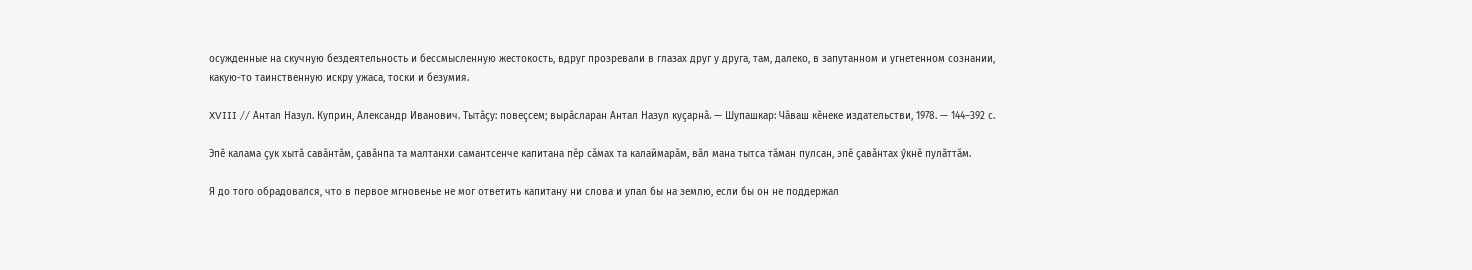осужденные на скучную бездеятельность и бессмысленную жестокость, вдруг прозревали в глазах друг у друга, там, далеко, в запутанном и угнетенном сознании, какую-то таинственную искру ужаса, тоски и безумия.

XVIII // Антал Назул. Куприн, Александр Иванович. Тытӑҫу: повеҫсем; вырӑсларан Антал Назул куҫарнӑ. — Шупашкар: Чӑваш кӗнеке издательстви, 1978. — 144–392 с.

Эпӗ калама ҫук хытӑ савӑнтӑм, ҫавӑнпа та малтанхи самантсенче капитана пӗр сӑмах та калаймарӑм, вӑл мана тытса тӑман пулсан, эпӗ ҫавӑнтах ӳкнӗ пулӑттӑм.

Я до того обрадовался, что в первое мгновенье не мог ответить капитану ни слова и упал бы на землю, если бы он не поддержал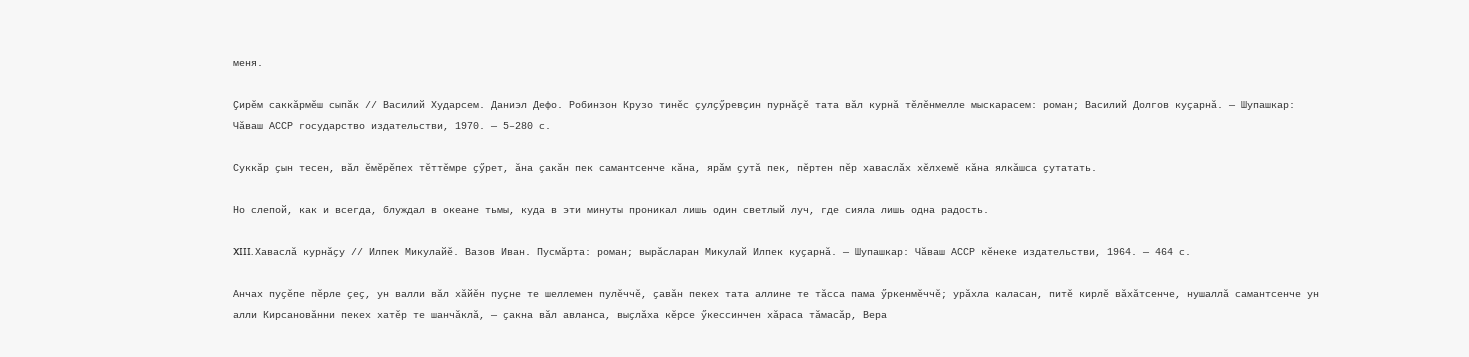меня.

Ҫирӗм саккӑрмӗш сыпӑк // Василий Хударсем. Даниэл Дефо. Робинзон Крузо тинӗс ҫулҫӳревҫин пурнӑҫӗ тата вӑл курнӑ тӗлӗнмелле мыскарасем: роман; Василий Долгов куҫарнӑ. — Шупашкар: Чӑваш АССР государство издательстви, 1970. — 5–280 с.

Суккӑр ҫын тесен, вӑл ӗмӗрӗпех тӗттӗмре ҫӳрет, ӑна ҫакӑн пек самантсенче кӑна, ярӑм ҫутӑ пек, пӗртен пӗр хаваслӑх хӗлхемӗ кӑна ялкӑшса ҫутатать.

Но слепой, как и всегда, блуждал в океане тьмы, куда в эти минуты проникал лишь один светлый луч, где сияла лишь одна радость.

XIII. Хаваслӑ курнӑҫу // Илпек Микулайӗ. Вазов Иван. Пусмӑрта: роман; вырӑсларан Микулай Илпек куҫарнӑ. — Шупашкар: Чӑваш АССР кӗнеке издательстви, 1964. — 464 с.

Анчах пуҫӗпе пӗрле ҫеҫ, ун валли вӑл хӑйӗн пуҫне те шеллемен пулӗччӗ, ҫавӑн пекех тата аллине те тӑсса пама ӳркенмӗччӗ; урӑхла каласан, питӗ кирлӗ вӑхӑтсенче, нушаллӑ самантсенче ун алли Кирсановӑнни пекех хатӗр те шанчӑклӑ, — ҫакна вӑл авланса, выҫлӑха кӗрсе ӳкессинчен хӑраса тӑмасӑр, Вера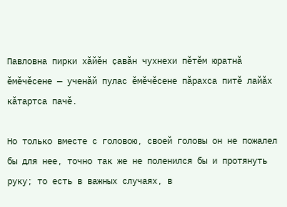Павловна пирки хӑйӗн ҫавӑн чухнехи пӗтӗм юратнӑ ӗмӗчӗсене — ученӑй пулас ӗмӗчӗсене пӑрахса питӗ лайӑх кӑтартса пачӗ.

Но только вместе с головою, своей головы он не пожалел бы для нее, точно так же не поленился бы и протянуть руку; то есть в важных случаях, в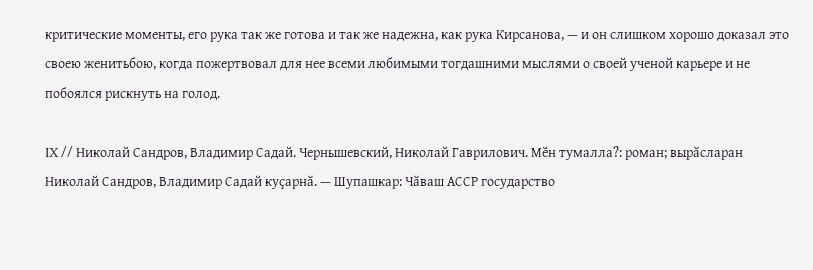критические моменты, его рука так же готова и так же надежна, как рука Кирсанова, — и он слишком хорошо доказал это своею женитьбою, когда пожертвовал для нее всеми любимыми тогдашними мыслями о своей ученой карьере и не побоялся рискнуть на голод.

IX // Николай Сандров, Владимир Садай. Чернышевский, Николай Гаврилович. Мӗн тумалла?: роман; вырӑсларан Николай Сандров, Владимир Садай куҫарнӑ. — Шупашкар: Чӑваш АССР государство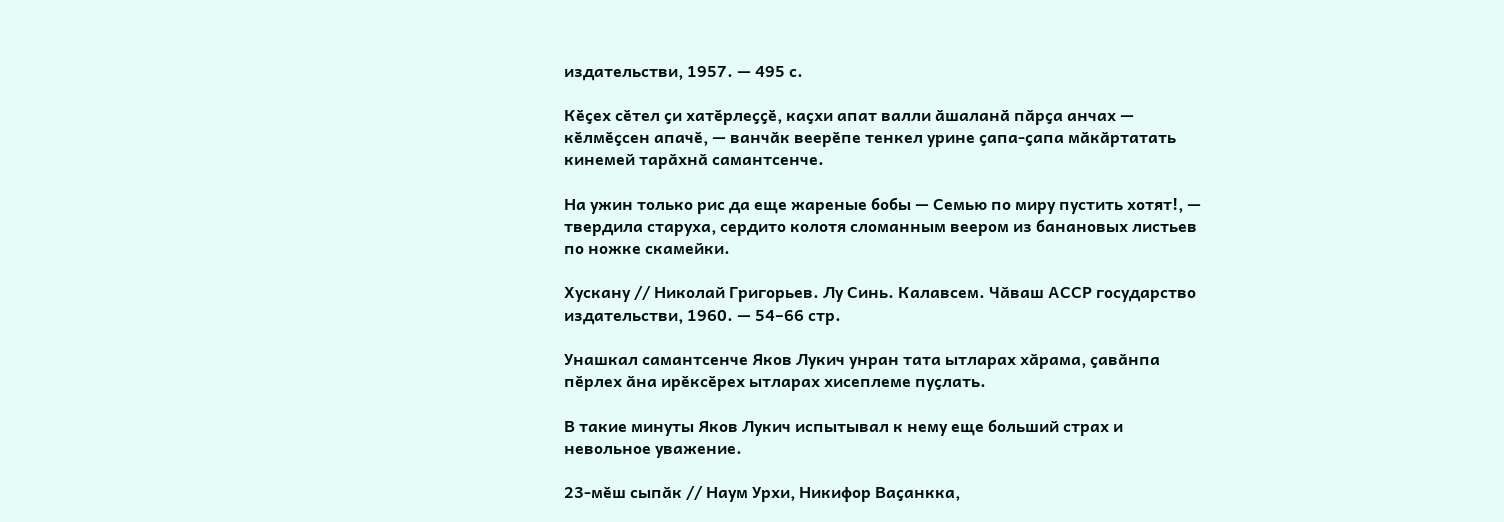издательстви, 1957. — 495 с.

Кӗҫех сӗтел ҫи хатӗрлеҫҫӗ, каҫхи апат валли ӑшаланӑ пӑрҫа анчах — кӗлмӗҫсен апачӗ, — ванчӑк веерӗпе тенкел урине ҫапа-ҫапа мӑкӑртатать кинемей тарӑхнӑ самантсенче.

На ужин только рис да еще жареные бобы — Семью по миру пустить хотят!, — твердила старуха, сердито колотя сломанным веером из банановых листьев по ножке скамейки.

Хускану // Николай Григорьев. Лу Синь. Калавсем. Чӑваш АССР государство издательстви, 1960. — 54–66 стр.

Унашкал самантсенче Яков Лукич унран тата ытларах хӑрама, ҫавӑнпа пӗрлех ӑна ирӗксӗрех ытларах хисеплеме пуҫлать.

В такие минуты Яков Лукич испытывал к нему еще больший страх и невольное уважение.

23-мӗш сыпӑк // Наум Урхи, Никифор Ваҫанкка,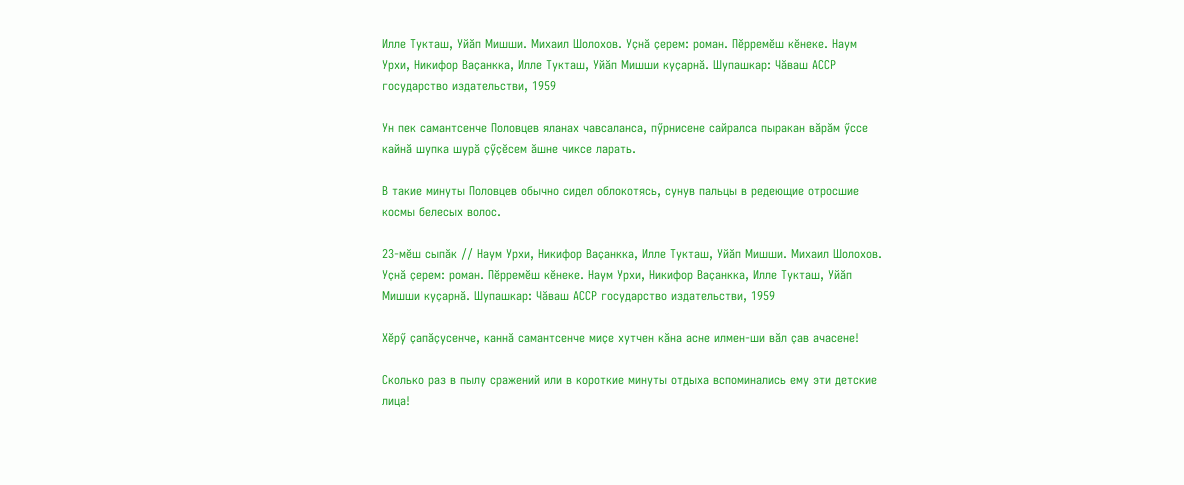Илле Тукташ, Уйӑп Мишши. Михаил Шолохов. Уҫнӑ ҫерем: роман. Пӗрремӗш кӗнеке. Наум Урхи, Никифор Ваҫанкка, Илле Тукташ, Уйӑп Мишши куҫарнӑ. Шупашкар: Чӑваш АССР государство издательстви, 1959

Ун пек самантсенче Половцев яланах чавсаланса, пӳрнисене сайралса пыракан вӑрӑм ӳссе кайнӑ шупка шурӑ ҫӳҫӗсем ӑшне чиксе ларать.

В такие минуты Половцев обычно сидел облокотясь, сунув пальцы в редеющие отросшие космы белесых волос.

23-мӗш сыпӑк // Наум Урхи, Никифор Ваҫанкка, Илле Тукташ, Уйӑп Мишши. Михаил Шолохов. Уҫнӑ ҫерем: роман. Пӗрремӗш кӗнеке. Наум Урхи, Никифор Ваҫанкка, Илле Тукташ, Уйӑп Мишши куҫарнӑ. Шупашкар: Чӑваш АССР государство издательстви, 1959

Хӗрӳ ҫапӑҫусенче, каннӑ самантсенче миҫе хутчен кӑна асне илмен-ши вӑл ҫав ачасене!

Сколько раз в пылу сражений или в короткие минуты отдыха вспоминались ему эти детские лица!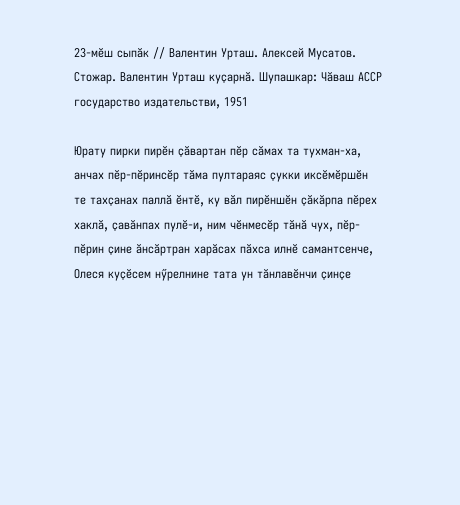23-мӗш сыпӑк // Валентин Урташ. Алексей Мусатов. Стожар. Валентин Урташ куҫарнӑ. Шупашкар: Чӑваш АССР государство издательстви, 1951

Юрату пирки пирӗн ҫӑвартан пӗр сӑмах та тухман-ха, анчах пӗр-пӗринсӗр тӑма пултараяс ҫукки иксӗмӗршӗн те тахҫанах паллӑ ӗнтӗ, ку вӑл пирӗншӗн ҫӑкӑрпа пӗрех хаклӑ, ҫавӑнпах пулӗ-и, ним чӗнмесӗр тӑнӑ чух, пӗр-пӗрин ҫине ӑнсӑртран харӑсах пӑхса илнӗ самантсенче, Олеся куҫӗсем нӳрелнине тата ун тӑнлавӗнчи ҫинҫе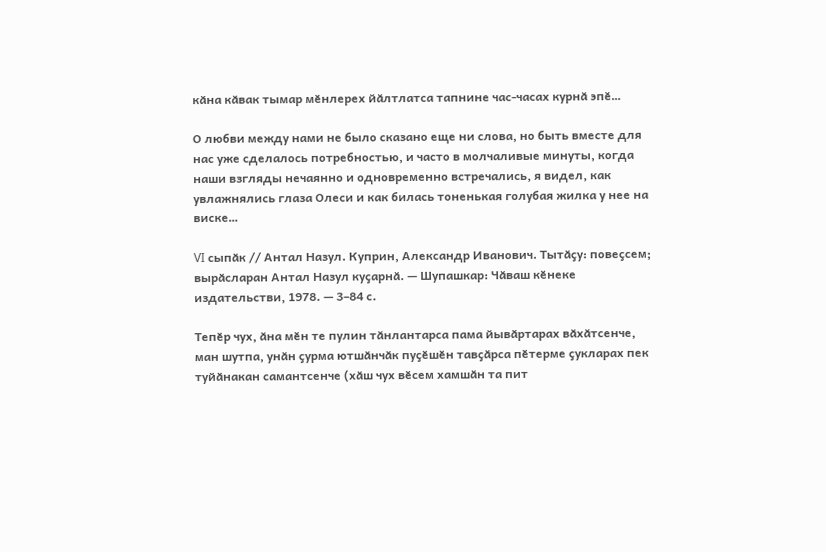кӑна кӑвак тымар мӗнлерех йӑлтлатса тапнине час-часах курнӑ эпӗ…

О любви между нами не было сказано еще ни слова, но быть вместе для нас уже сделалось потребностью, и часто в молчаливые минуты, когда наши взгляды нечаянно и одновременно встречались, я видел, как увлажнялись глаза Олеси и как билась тоненькая голубая жилка у нее на виске…

VI сыпӑк // Антал Назул. Куприн, Александр Иванович. Тытӑҫу: повеҫсем; вырӑсларан Антал Назул куҫарнӑ. — Шупашкар: Чӑваш кӗнеке издательстви, 1978. — 3–84 с.

Тепӗр чух, ӑна мӗн те пулин тӑнлантарса пама йывӑртарах вӑхӑтсенче, ман шутпа, унӑн ҫурма ютшӑнчӑк пуҫӗшӗн тавҫӑрса пӗтерме ҫукларах пек туйӑнакан самантсенче (хӑш чух вӗсем хамшӑн та пит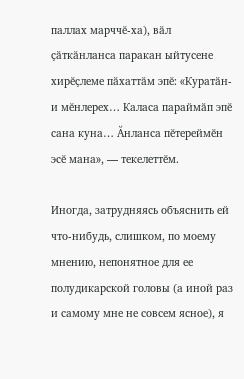паллах марччӗ-ха), вӑл ҫӑткӑнланса паракан ыйтусене хирӗҫлеме пӑхаттӑм эпӗ: «Куратӑн-и мӗнлерех… Каласа параймӑп эпӗ сана куна… Ӑнланса пӗтереймӗн эсӗ мана», — текелеттӗм.

Иногда, затрудняясь объяснить ей что-нибудь, слишком, по моему мнению, непонятное для ее полудикарской головы (а иной раз и самому мне не совсем ясное), я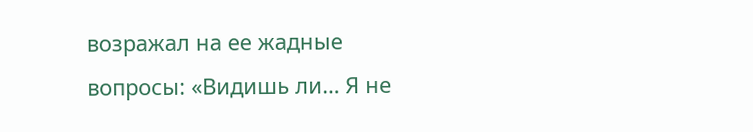возражал на ее жадные вопросы: «Видишь ли… Я не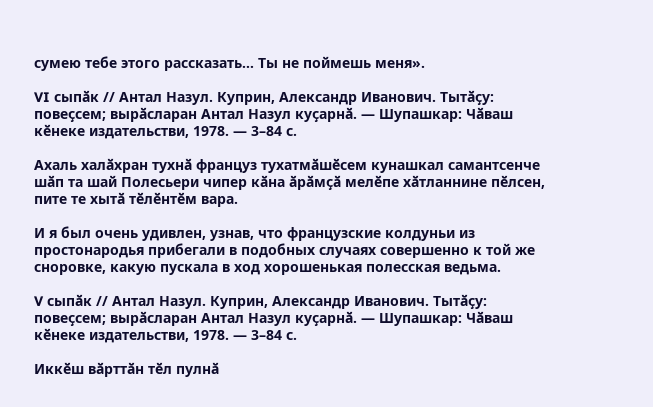сумею тебе этого рассказать… Ты не поймешь меня».

VI сыпӑк // Антал Назул. Куприн, Александр Иванович. Тытӑҫу: повеҫсем; вырӑсларан Антал Назул куҫарнӑ. — Шупашкар: Чӑваш кӗнеке издательстви, 1978. — 3–84 с.

Ахаль халӑхран тухнӑ француз тухатмӑшӗсем кунашкал самантсенче шӑп та шай Полесьери чипер кӑна ӑрӑмҫӑ мелӗпе хӑтланнине пӗлсен, пите те хытӑ тӗлӗнтӗм вара.

И я был очень удивлен, узнав, что французские колдуньи из простонародья прибегали в подобных случаях совершенно к той же сноровке, какую пускала в ход хорошенькая полесская ведьма.

V сыпӑк // Антал Назул. Куприн, Александр Иванович. Тытӑҫу: повеҫсем; вырӑсларан Антал Назул куҫарнӑ. — Шупашкар: Чӑваш кӗнеке издательстви, 1978. — 3–84 с.

Иккӗш вӑрттӑн тӗл пулнӑ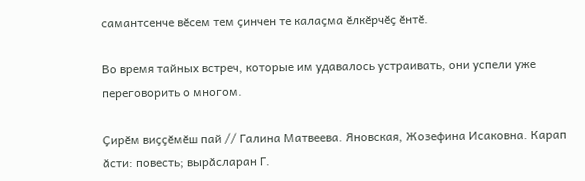самантсенче вӗсем тем ҫинчен те калаҫма ӗлкӗрчӗҫ ӗнтӗ.

Во время тайных встреч, которые им удавалось устраивать, они успели уже переговорить о многом.

Ҫирӗм виҫҫӗмӗш пай // Галина Матвеева. Яновская, Жозефина Исаковна. Карап ӑсти: повесть; вырӑсларан Г.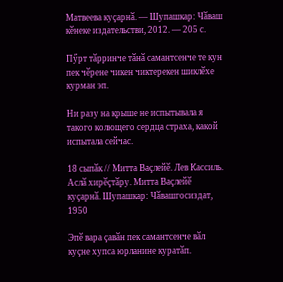Матвеева куҫарнӑ. — Шупашкар: Чӑваш кӗнеке издательстви, 2012. — 205 с.

Пӳрт тӑрринче тӑнӑ самантсенче те кун пек чӗрене чикен чиктерекен шиклӗхе курман эп.

Ни разу на крыше не испытывала я такого колющего сердца страха, какой испытала сейчас.

18 сыпӑк // Митта Ваҫлейӗ. Лев Кассиль. Аслӑ хирӗҫтӑру. Митта Ваҫлейӗ куҫарнӑ. Шупашкар: Чӑвашгосиздат, 1950

Эпӗ вара ҫавӑн пек самантсенче вӑл куҫне хупса юрланине куратӑп.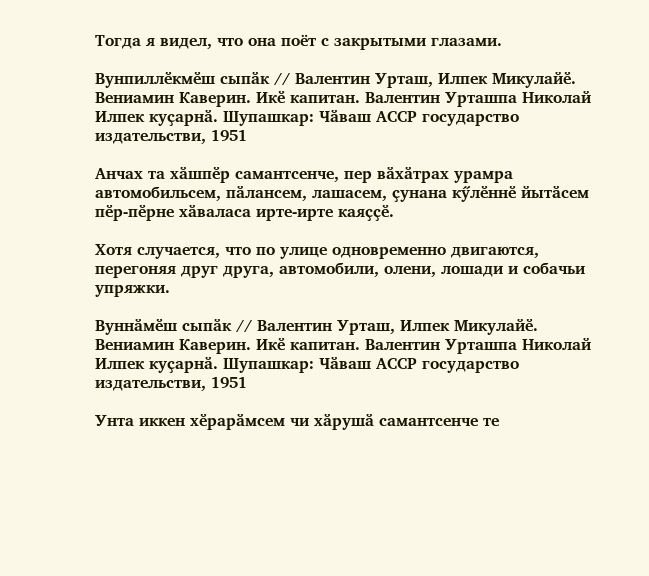Тогда я видел, что она поёт с закрытыми глазами.

Вунпиллӗкмӗш сыпӑк // Валентин Урташ, Илпек Микулайӗ. Вениамин Каверин. Икӗ капитан. Валентин Урташпа Николай Илпек куҫарнӑ. Шупашкар: Чӑваш АССР государство издательстви, 1951

Анчах та хӑшпӗр самантсенче, пер вӑхӑтрах урамра автомобильсем, пӑлансем, лашасем, ҫунана кӳлӗннӗ йытӑсем пӗр-пӗрне хӑваласа ирте-ирте каяҫҫӗ.

Хотя случается, что по улице одновременно двигаются, перегоняя друг друга, автомобили, олени, лошади и собачьи упряжки.

Вуннӑмӗш сыпӑк // Валентин Урташ, Илпек Микулайӗ. Вениамин Каверин. Икӗ капитан. Валентин Урташпа Николай Илпек куҫарнӑ. Шупашкар: Чӑваш АССР государство издательстви, 1951

Унта иккен хӗрарӑмсем чи хӑрушӑ самантсенче те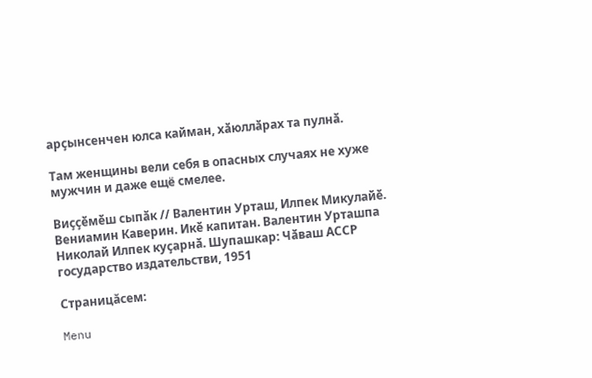арҫынсенчен юлса кайман, хӑюллӑрах та пулнӑ.

Там женщины вели себя в опасных случаях не хуже мужчин и даже ещё смелее.

Виҫҫӗмӗш сыпӑк // Валентин Урташ, Илпек Микулайӗ. Вениамин Каверин. Икӗ капитан. Валентин Урташпа Николай Илпек куҫарнӑ. Шупашкар: Чӑваш АССР государство издательстви, 1951

Страницăсем:

Menu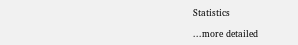Statistics

...more detailed